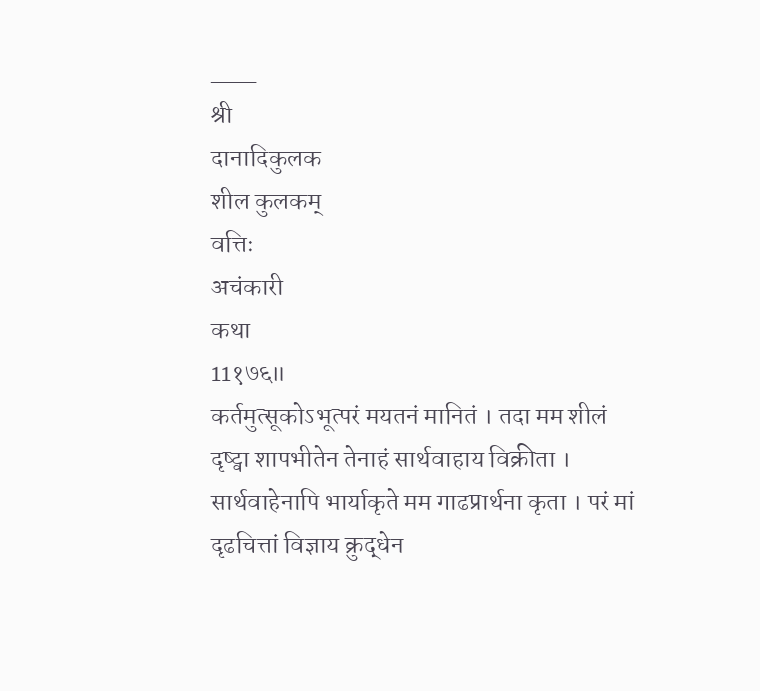___
श्री
दानादिकुलक
शील कुलकम्
वत्तिः
अचंकारी
कथा
11१७६॥
कर्तमुत्सूकोऽभूत्परं मयतनं मानितं । तदा मम शीलं दृष्ट्वा शापभीतेन तेनाहं सार्थवाहाय विक्रीता । सार्थवाहेनापि भार्याकृते मम गाढप्रार्थना कृता । परं मां दृढचित्तां विज्ञाय क्रुद्धेन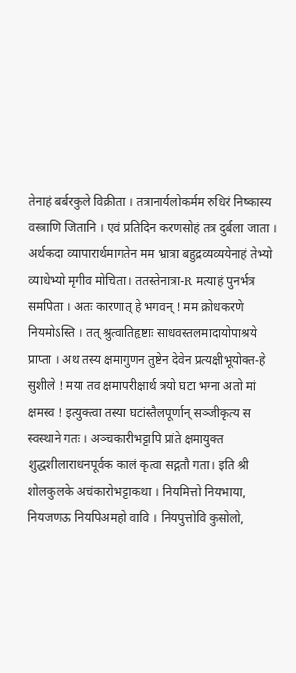तेनाहं बर्बरकुले विक्रीता । तत्रानार्यलोकर्मम रुधिरं निष्कास्य वस्त्राणि जितानि । एवं प्रतिदिन करणसोहं तत्र दुर्बला जाता ।
अर्थकदा व्यापारार्थमागतेन मम भ्रात्रा बहुद्रव्यव्ययेनाहं तेभ्यो व्याधेभ्यो मृगीव मोचिता। ततस्तेनात्रा-R मत्याहं पुनर्भत्र समपिता । अतः कारणात् हे भगवन् ! मम क्रोधकरणे नियमोऽस्ति । तत् श्रुत्वातिहृष्टाः साधवस्तलमादायोपाश्रये प्राप्ता । अथ तस्य क्षमागुणन तुष्टेन देवेन प्रत्यक्षीभूयोक्त-हे सुशीले ! मया तव क्षमापरीक्षार्थ त्रयो घटा भग्ना अतो मां क्षमस्व ! इत्युक्त्वा तस्या घटांस्तैलपूर्णान् सञ्जीकृत्य स स्वस्थाने गतः । अञ्चकारीभट्टापि प्रांते क्षमायुक्त शुद्धशीलाराधनपूर्वक कालं कृत्वा सद्गतौ गता। इति श्री शोलकुलके अचंकारोभट्टाकथा । नियमित्तो नियभाया, नियजणऊ नियपिअमहो वावि । नियपुत्तोवि कुसोलो,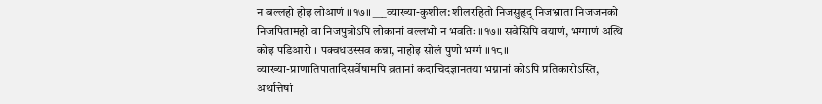न बल्लहो होइ लोआणं ॥१७॥ ___व्याख्या-कुशील: शीलरहितो निजसुहृद् निजभ्राता निजजनको निजपितामहो वा निजपुत्रोऽपि लोकानां वल्लभो न भवतिः ॥१७॥ सवेसिपि वयाणं, भग्गाणं अत्थि कोइ पडिआरो । पक्वधउस्सव कन्ना, नाहोइ सोलं पुणो भग्गं ॥१८॥
व्याख्या-प्राणातिपातादिसर्वेषामपि व्रतानां कदाचिदज्ञानतया भग्नानां कोऽपि प्रतिकारोऽस्ति, अर्थात्तेषां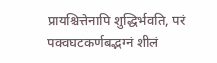प्रायश्चित्तेनापि शुद्धिर्भवति, परं पक्वघटकर्णबद्भग्नं शीलं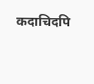कदाचिदपि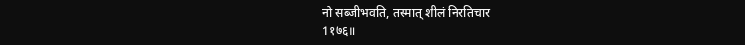नो सब्जीभवति, तस्मात् शीलं निरतिचार
1१७६॥